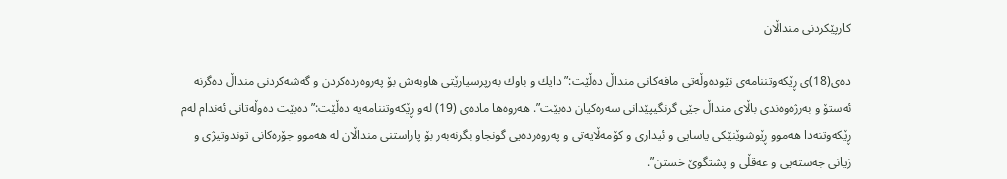كارپێكردنی‌ منداڵان

ده‌ی‌(18)ی‌ ڕێكه‌وتننامه‌ی‌ نێوده‌وڵه‌تی‌ مافه‌كانی‌ منداڵ ده‌ڵێت:”دایك و باوك به‌رپرسیارێتی‌ هاوبه‌ش بۆ په‌روه‌رده‌كردن و گه‌شه‌كردنی‌ منداڵ ده‌گرنه‌ ئه‌ستۆ و به‌رژه‌وه‌ندی‌ باڵای‌ منداڵ جێی‌ گرنگیپێدانی‌ سه‌ره‌كیان ده‌بێت”. هه‌روه‌ها ماده‌ی‌ (19) له‌و ڕێكه‌وتننامه‌یه‌ ده‌ڵێت:”ده‌بێت ده‌وڵه‌تانی‌ ئه‌ندام له‌م ڕێكه‌وتنه‌دا هه‌موو ڕێوشوێنێكی‌ یاسایی‌ و ئیداری‌ و كۆمه‌ڵایه‌تی‌ و په‌روه‌رده‌یی‌ گونجاو بگرنه‌به‌ر بۆ پاراستنی‌ منداڵان له‌ هه‌موو جۆره‌كانی‌ توندوتیژی‌ و زیانی‌ جه‌سته‌یی‌ و عه‌قڵی‌ و پشتگوێ‌ خستن”.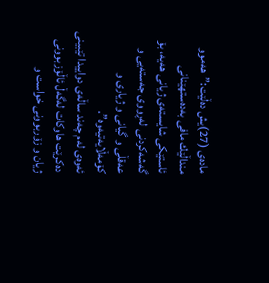ماده‌ی‌ (27)یش ده‌ڵێت:”هه‌موو منداڵێك مافی‌ به‌ده‌ستهێنانی‌ ئاستێكی‌ شایسته‌ی‌ ژیانی‌ هه‌یه‌، بۆ گه‌شه‌كردنی‌ له‌ڕووی‌ جه‌سته‌یی‌ و عه‌قڵی‌ و گیانی‌ و ژیاری‌ و كۆمه‌ڵایه‌تیه‌وه‌”.
ئه‌وه‌ی‌ له‌م چه‌ند ساڵه‌ی‌ دواییدا تێبینی‌ ده‌كرێت هاوكات له‌گه‌ڵ ئاڵۆزبوونی‌ ژیان و زۆربوونی‌ خواست و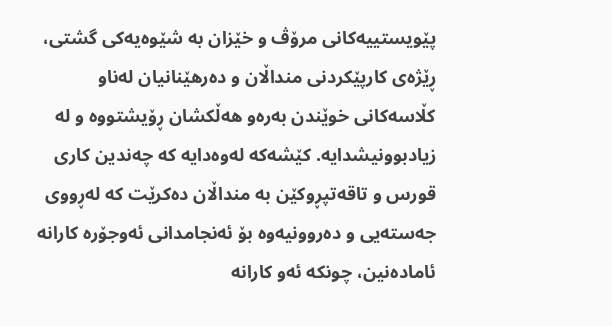پێویستییه‌كانی‌ مرۆڤ و خێزان به‌ شێوه‌یه‌كی‌ گشتی‌، ڕێژه‌ی‌ كارپێكردنی‌ منداڵان و ده‌رهێنانیان له‌ناو كڵاسه‌كانی‌ خوێندن به‌ره‌و هه‌ڵكشان ڕۆیشتووه‌ و له‌ زیادبوونیشدایه‌. كێشه‌كه‌ له‌وه‌دایه‌ كه‌ چه‌ندین كاری‌ قورس و تاقه‌تپڕوكێن به‌ منداڵان ده‌كرێت كه‌ له‌ڕووی‌ جه‌سته‌یی‌ و ده‌روونیه‌وه‌ بۆ ئه‌نجامدانی‌ ئه‌وجۆره‌ كارانه‌ ئاماده‌نین، چونكه‌ ئه‌و كارانه‌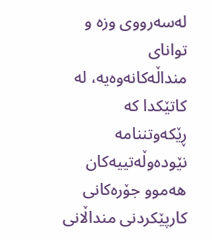له‌سه‌رووی‌ وزه‌ و توانای‌ منداڵه‌كانه‌وه‌یه‌، له‌ كاتێكدا كه‌ ڕێكه‌وتننامه‌ نێوده‌وڵه‌تییه‌كان هه‌موو جۆره‌كانی‌ كارپێكردنی‌ منداڵانی‌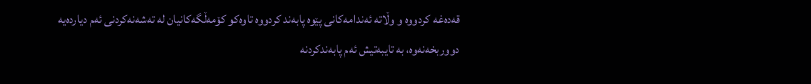قه‌ده‌غه‌ كردووه‌ و وڵاته‌ ئه‌ندامه‌كانی‌ پێوه‌ پابه‌ند كردووه‌ تاوه‌كو كۆمه‌ڵگه‌كانیان له‌ ته‌شه‌نه‌كردنی‌ ئه‌م دیارده‌یه‌ دووربخه‌نه‌وه‌، به‌ تایبه‌تیش ئه‌م پابه‌ندكردنه‌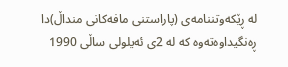له‌ ڕێكه‌وتننامه‌ی‌ (پاراستنی‌ مافه‌كانی‌ منداڵ)دا ڕه‌نگیداوه‌ته‌وه‌ كه‌ له‌ 2ی‌ ئه‌یلولی‌ ساڵی‌ 1990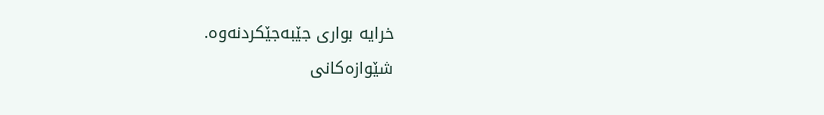خرایه‌ بواری‌ جێبه‌جێكردنه‌وه‌.
شێوازه‌كانی‌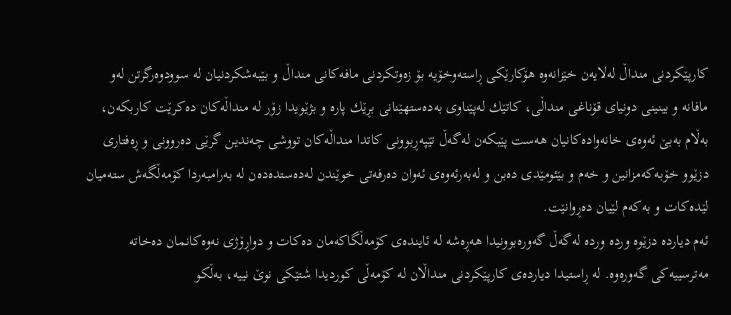كارپێكردنی‌ منداڵ له‌لایه‌ن خێزانه‌وه‌ هۆكارێكی‌ ڕاسته‌وخۆیه‌ بۆ زه‌وتكردنی‌ مافه‌كانی‌ منداڵ و بێبه‌شكردنیان له‌ سوودوه‌رگرتن له‌و مافانه‌ و بینینی‌ دونیای‌ قۆناغی‌ منداڵی‌، كاتێك له‌پێناوی‌ به‌ده‌ستهێنانی‌ بڕێك پاره‌ و بژێویدا زۆر له‌ منداڵه‌كان ده‌كرێت كاربكه‌ن، به‌ڵام به‌بێ‌ ئه‌وه‌ی‌ خانه‌واده‌كانیان هه‌ست پێبكه‌ن له‌گه‌ڵ تێپه‌ڕبوونی‌ كاتدا منداڵه‌كان تووشی‌ چه‌ندین گرێی‌ ده‌روونی‌ و ڕه‌فتاری‌ دزێوو خۆبه‌كه‌مزانین و خه‌م و بێئومێدی‌ ده‌بن و له‌به‌رئه‌وه‌ی‌ ئه‌وان ده‌رفه‌تی‌ خوێندن له‌ده‌ستده‌ده‌ن له‌ به‌رامبه‌ردا كۆمه‌ڵگه‌ش سته‌میان لێده‌كات و به‌كه‌م لێیان ده‌ڕوانێت.
ئه‌م دیارده‌ دزێوه‌ ورده‌ ورده‌ له‌گه‌ڵ گه‌وره‌بوونیدا هه‌ڕه‌شه‌ له‌ ئاینده‌ی‌ كۆمه‌ڵگاكه‌مان ده‌كات و دواڕۆژی‌ نه‌وه‌كانمان ده‌خاته‌ مه‌ترسییه‌كی‌ گه‌وره‌وه‌. له‌ ڕاستیدا دیارده‌ی‌ كارپێكردنی‌ منداڵان له‌ كۆمه‌ڵی‌ كوردیدا شتێكی‌ نوێ‌ نییه‌، به‌ڵكو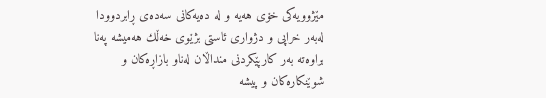مێژوویه‌كی‌ خۆی‌ هه‌یه‌ و له‌ ده‌یه‌كانی‌ سه‌ده‌ی‌ ڕابردوودا له‌به‌ر خراپی‌ و دژواری‌ ئاستی‌ بژێوی‌ خه‌ڵك هه‌میشه‌ په‌نا براوه‌ته‌ به‌ر كارپێكردنی‌ منداڵان له‌ناو بازاڕه‌كان و شوێنكاره‌كان و پیشه‌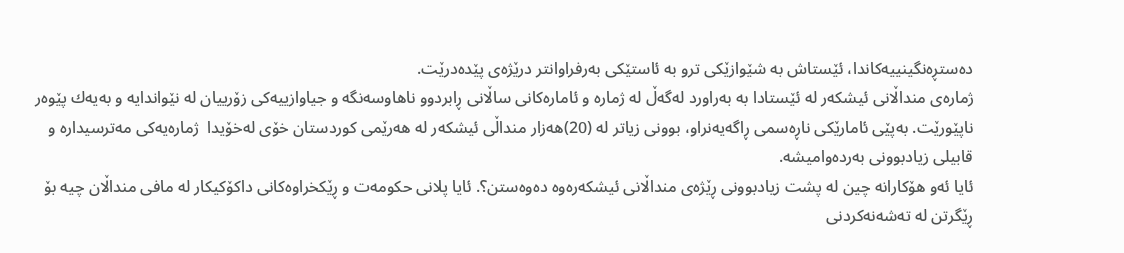ده‌ستڕه‌نگینییه‌كاندا، ئێستاش به‌ شێوازێكی‌ ترو به‌ ئاستێكی‌ به‌رفراوانتر درێژه‌ی‌ پێده‌درێت.
ژماره‌ی‌ منداڵانی‌ ئیشكه‌ر له‌ ئێستادا به‌ به‌راورد له‌گه‌ڵ له‌ ژماره‌ و ئاماره‌كانی‌ ساڵانی‌ ڕابردوو ناهاوسه‌نگه‌ و جیاوازییه‌كی‌ زۆرییان له‌ نێواندایه‌ و به‌یه‌ك پێوه‌ر ناپێورێت. به‌پێی‌ ئامارێكی‌ ناڕه‌سمی‌ ڕاگه‌یه‌نراو، بوونی‌ زیاتر له‌ (20)هه‌زار منداڵی‌ ئیشكه‌ر له‌ هه‌رێمی‌ كوردستان خۆی‌ له‌خۆیدا  ژماره‌یه‌كی‌ مه‌ترسیداره‌ و قابیلی‌ زیادبوونی‌ به‌رده‌وامیشه‌.
ئایا ئه‌و هۆكارانه‌ چین له‌ پشت زیادبوونی‌ ڕێژه‌ی‌ منداڵانی‌ ئیشكه‌ره‌وه‌ ده‌وه‌ستن؟. ئایا پلانی‌ حكومه‌ت و ڕێكخراوه‌كانی‌ داكۆكیكار له‌ مافی‌ منداڵان چیه‌ بۆ ڕێگرتن له‌ ته‌شه‌نه‌كردنی‌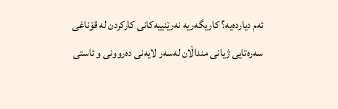ئه‌م دیارده‌یه‌؟ كاریگه‌ریه‌ نه‌رێنییه‌كانی‌ كاركردن له‌ قۆناغی سه‌ره‌تایی‌ ژیانی‌ منداڵان له‌سه‌ر لایه‌نی‌ ده‌روونی‌ و ئاستی‌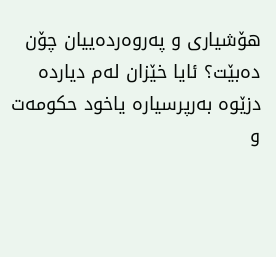هۆشیاری‌ و په‌روه‌رده‌ییان چۆن ده‌بێت؟ ئایا خێزان له‌م دیارده‌ دزێوه‌ به‌رپرسیاره‌ یاخود حكومه‌ت و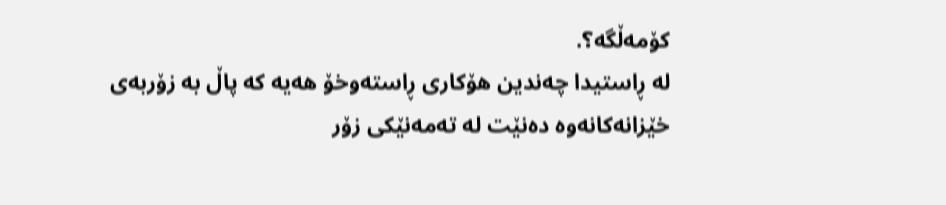كۆمه‌ڵگه‌؟.
له‌ ڕاستیدا چه‌ندین هۆكاری‌ ڕاسته‌وخۆ هه‌یه‌ كه‌ پاڵ به‌ زۆربه‌ی‌ خێزانه‌كانه‌وه‌ ده‌نێت له‌ ته‌مه‌نێكی‌ زۆر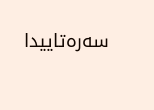سه‌ره‌تاییدا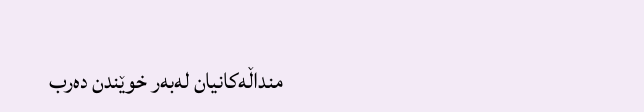منداڵه‌كانیان له‌به‌ر خوێندن ده‌رب